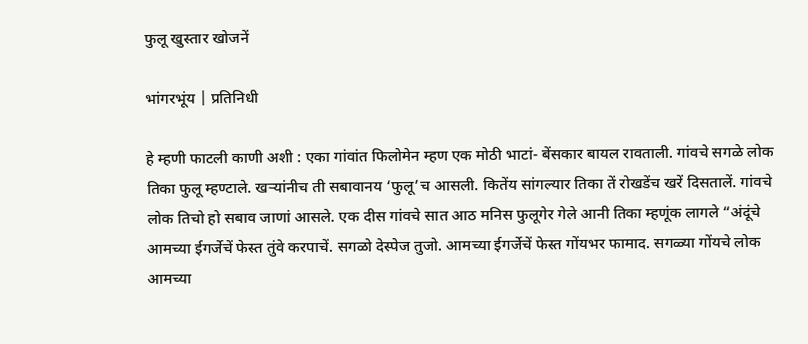फुलू खुस्तार खोजनें

भांगरभूंय | प्रतिनिधी

हे म्हणी फाटली काणी अशी : एका गांवांत फिलोमेन म्हण एक मोठी भाटां- बेंसकार बायल रावताली. गांवचे सगळे लोक तिका फुलू म्हण्टाले. खऱ्यांनीच ती सबावानय ‘फुलू’च आसली. कितेंय सांगल्यार तिका तें रोखडेंच खरें दिसतालें. गांवचे लोक तिचो हो सबाव जाणां आसले. एक दीस गांवचे सात आठ मनिस फुलूगेर गेले आनी तिका म्हणूंक लागले “अंदूंचे आमच्या ईगर्जेचें फेस्त तुंवे करपाचें. सगळो देस्पेज तुजो. आमच्या ईगर्जेचें फेस्त गोंयभर फामाद. सगळ्या गोंयचे लोक आमच्या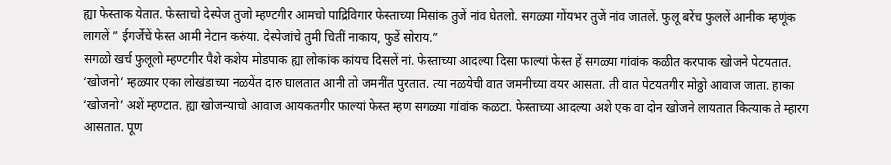ह्या फेस्ताक येतात. फेस्ताचो देस्पेज तुजो म्हण्टगीर आमचो पाद्रिविगार फेस्ताच्या मिसांक तुजें नांव घेतलो. सगळ्या गोंयभर तुजें नांव जातलें. फुलू बरेंच फुललें आनीक म्हणूंक लागलें ” ईगर्जेचें फेस्त आमी नेटान करुंया. देस्पेजांचे तुमी चितीं नाकाय, फुडें सोराय.”
सगळो खर्च फुलूलो म्हण्टगीर पैशे कशेय मोडपाक ह्या लोकांक कांयच दिसलें नां. फेस्ताच्या आदल्या दिसा फाल्यां फेस्त हें सगळ्या गांवांक कळीत करपाक खोजने पेटयतात. ‘खोजनो’ म्हळ्यार एका लोखंडाच्या नळयेंत दारु घालतात आनी तो जमनींत पुरतात. त्या नळयेची वात जमनीच्या वयर आसता. ती वात पेटयतगीर मोठ्ठो आवाज जाता. हाका ‘खोजनो’ अशें म्हण्टात. ह्या खोजन्याचो आवाज आयकतगीर फाल्यां फेस्त म्हण सगळ्या गांवांक कळटा. फेस्ताच्या आदल्या अशे एक वा दोन खोजने लायतात कित्याक ते म्हारग आसतात. पूण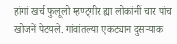हांगां खर्च फुलूलो म्हण्ट्गीर ह्या लोकांनीं चार पांच खोजनें पेटयले. गांवांतल्या एकट्यान दुसऱ्याक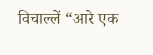विचाल्लें “आरे एक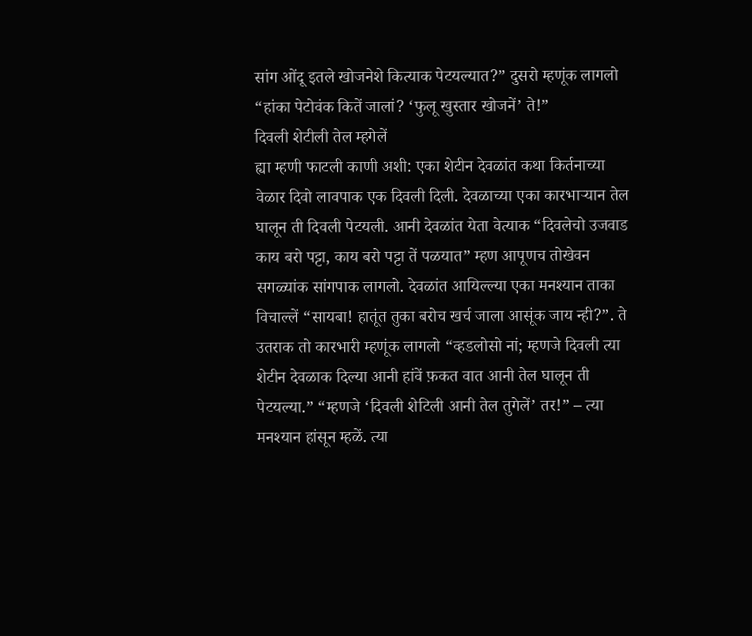सांग ओंदू इतले खोजनेशे कित्याक पेटयल्यात?” दुसरो म्हणूंक लागलो “हांका पेटोवंक कितें जालां? ‘फुलू खुस्तार खोजनें’ ते!”
दिवली शेटीली तेल म्हगेलें
ह्या म्हणी फाटली काणी अशी: एका शेटीन देवळांत कथा किर्तनाच्या वेळार दिवो लावपाक एक दिवली दिली. देवळाच्या एका कारभाऱ्यान तेल घालून ती दिवली पेटयली. आनी देवळांत येता वेत्याक “दिवलेचो उजवाड काय बरो पट्टा, काय बरो पट्टा तें पळयात” म्हण आपूणच तोखेवन सगळ्यांक सांगपाक लागलो. देवळांत आयिल्ल्या एका मनश्यान ताका विचाल्लें “सायबा! हातूंत तुका बरोच खर्च जाला आसूंक जाय न्ही?”. ते उतराक तो कारभारी म्हणूंक लागलो “व्हडलोसो नां; म्हणजे दिवली त्या शेटीन देवळाक दिल्या आनी हांवें फ़कत वात आनी तेल घालून ती पेटयल्या.” “म्हणजे ‘दिवली शेटिली आनी तेल तुगेलें’ तर!” – त्या मनश्यान हांसून म्हळें. त्या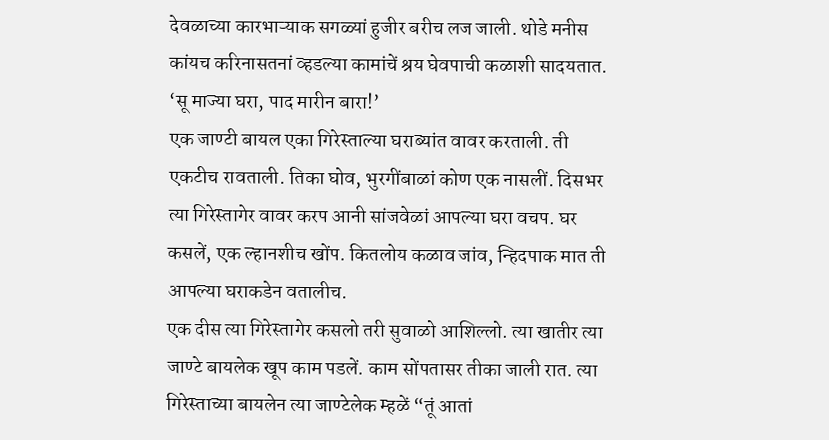देवळाच्या कारभाऱ्याक सगळ्यां हुजीर बरीच लज जाली. थोडे मनीस कांयच करिनासतनां व्हडल्या कामांचें श्रय घेवपाची कळाशी सादयतात.
‘सू माज्या घरा, पाद मारीन बारा!’
एक जाण्टी बायल एका गिरेस्ताल्या घराब्यांत वावर करताली. ती एकटीच रावताली. तिका घोव, भुरगींबाळां कोण एक नासलीं. दिसभर त्या गिरेस्तागेर वावर करप आनी सांजवेळां आपल्या घरा वचप. घर कसलें, एक ल्हानशीच खोंप. कितलोय कळाव जांव, न्हिदपाक मात ती आपल्या घराकडेन वतालीच.
एक दीस त्या गिरेस्तागेर कसलो तरी सुवाळो आशिल्लो. त्या खातीर त्या जाण्टे बायलेक खूप काम पडलें. काम सोंपतासर तीका जाली रात. त्या गिरेस्ताच्या बायलेन त्या जाण्टेलेक म्हळें “तूं आतां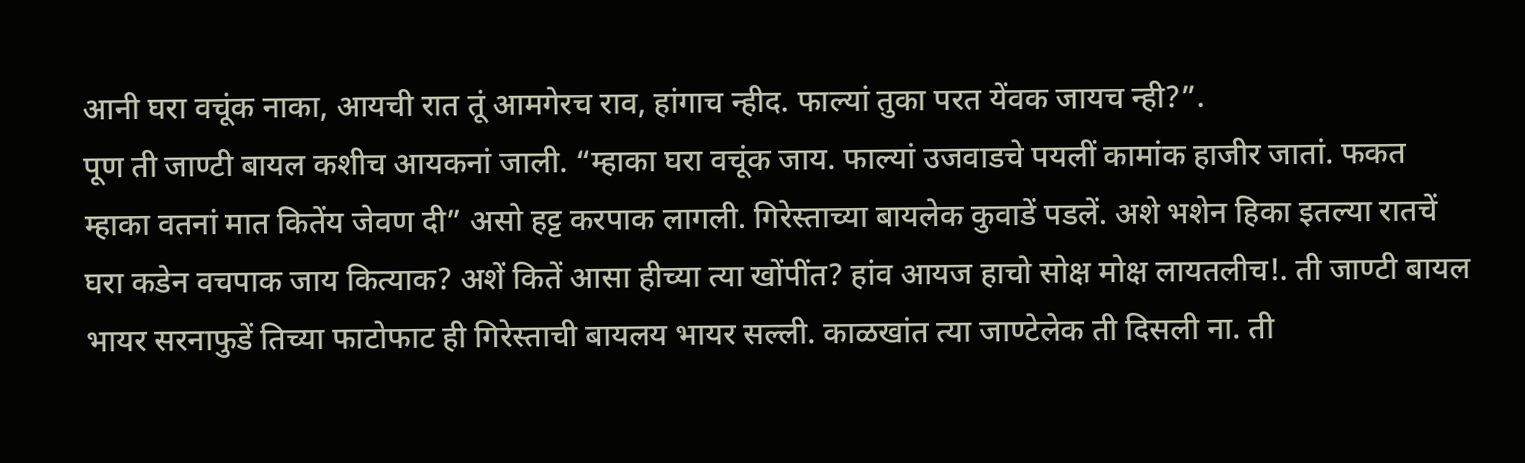आनी घरा वचूंक नाका, आयची रात तूं आमगेरच राव, हांगाच न्हीद. फाल्यां तुका परत येंवक जायच न्ही?”.
पूण ती जाण्टी बायल कशीच आयकनां जाली. “म्हाका घरा वचूंक जाय. फाल्यां उजवाडचे पयलीं कामांक हाजीर जातां. फकत म्हाका वतनां मात कितेंय जेवण दी” असो हट्ट करपाक लागली. गिरेस्ताच्या बायलेक कुवाडें पडलें. अशे भशेन हिका इतल्या रातचें घरा कडेन वचपाक जाय कित्याक? अशें कितें आसा हीच्या त्या खोंपींत? हांव आयज हाचो सोक्ष मोक्ष लायतलीच!. ती जाण्टी बायल भायर सरनाफुडें तिच्या फाटोफाट ही गिरेस्ताची बायलय भायर सल्ली. काळखांत त्या जाण्टेलेक ती दिसली ना. ती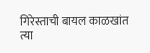गिरेस्ताची बायल काळखांत त्या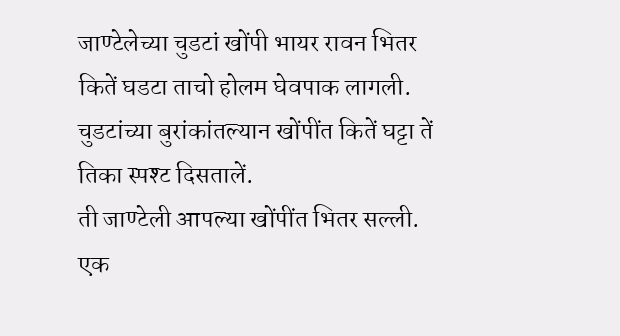जाण्टेलेच्या चुडटां खोंपी भायर रावन भितर कितें घडटा ताचो होलम घेवपाक लागली. चुडटांच्या बुरांकांतल्यान खोंपींत कितें घट्टा तें तिका स्पश्ट दिसतालें.
ती जाण्टेली आपल्या खोंपींत भितर सल्ली. एक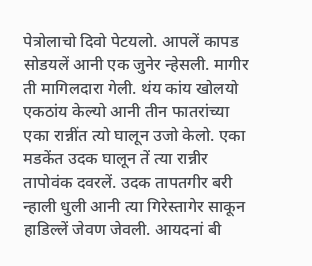पेत्रोलाचो दिवो पेटयलो. आपलें कापड सोडयलें आनी एक जुनेर न्हेसली. मागीर ती मागिलदारा गेली. थंय कांय खोलयो एकठांय केल्यो आनी तीन फातरांच्या एका रान्नींत त्यो घालून उजो केलो. एका मडकेंत उदक घालून तें त्या रान्नीर तापोवंक दवरलें. उदक तापतगीर बरी न्हाली धुली आनी त्या गिरेस्तागेर साकून हाडिल्लें जेवण जेवली. आयदनां बी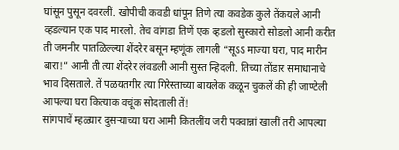घांसून पुसून दवरलीं. खोपीची कवडी धांपून तिणे त्या कवडेक कुले तेंकयले आनी व्हडल्यान एक पाद मारलो. तेच वांगडा तिणें एक व्हडलो सुस्कारो सोडलो आनी करीत ती जमनीर पातळिल्ल्या शेंदरेर बसून म्हणूंक लागली “सूऽऽ माज्या घरा, पाद मारीन बारा!” आनी ती त्या शेंदरेर लंवडली आनी सुस्त न्हिदली. तिच्या तोंडार समाधानाचे भाव दिसताले. तें पळयतगीर त्या गिरेस्ताच्या बायलेक कळून चुकलें की ही जाण्टेली आपल्या घरा कित्याक वचूंक सोदताली तें!
सांगपाचें म्हळ्यार दुसऱ्याच्या घरा आमी कितलींय जरी पक्वान्नां खालीं तरी आपल्या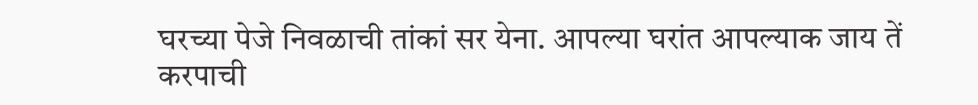घरच्या पेजे निवळाची तांकां सर येना. आपल्या घरांत आपल्याक जाय तें करपाची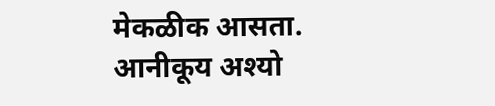मेकळीक आसता.
आनीकूय अश्यो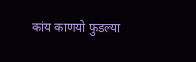कांय काणयो फुडल्या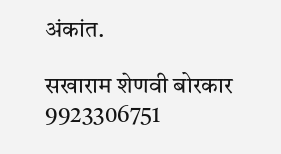अंकांत.

सखाराम शेणवी बोरकार
9923306751